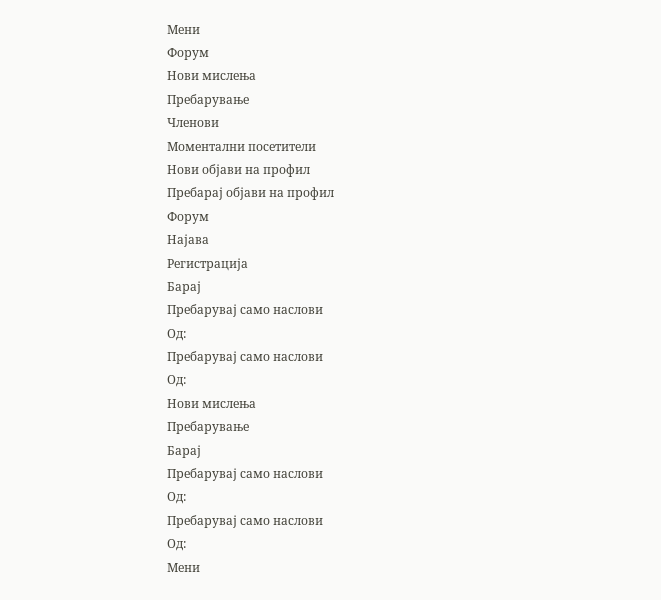Мени
Форум
Нови мислења
Пребарување
Членови
Моментални посетители
Нови објави на профил
Пребарај објави на профил
Форум
Најава
Регистрација
Барај
Пребарувај само наслови
Од:
Пребарувај само наслови
Од:
Нови мислења
Пребарување
Барај
Пребарувај само наслови
Од:
Пребарувај само наслови
Од:
Мени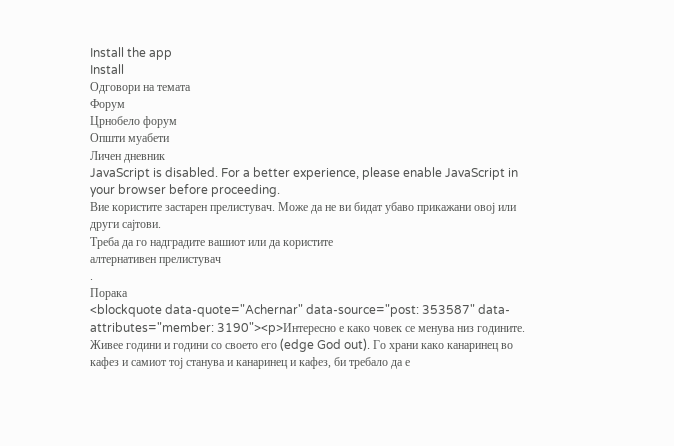Install the app
Install
Одговори на темата
Форум
Црнобело форум
Општи муабети
Личен дневник
JavaScript is disabled. For a better experience, please enable JavaScript in your browser before proceeding.
Вие користите застарен прелистувач. Може да не ви бидат убаво прикажани овој или други сајтови.
Треба да го надградите вашиот или да користите
алтернативен прелистувач
.
Порака
<blockquote data-quote="Achernar" data-source="post: 353587" data-attributes="member: 3190"><p>Интересно е како човек се менува низ годините. Живее години и години со своето его (edge God out). Го храни како канаринец во кафез и самиот тој станува и канаринец и кафез, би требало да е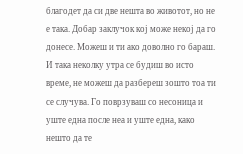благодет да си две нешта во животот, но не е така. Добар заклучок кој може некој да го донесе. Можеш и ти ако доволно го бараш. И така неколку утра се будиш во исто време, не можеш да разбереш зошто тоа ти се случува. Го поврзуваш со несоница и уште една после неа и уште една, како нешто да те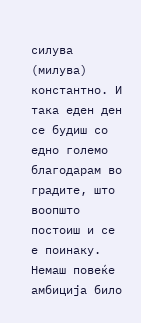силува (милува) константно. И така еден ден се будиш со едно големо благодарам во градите, што воопшто постоиш и се е поинаку. Немаш повеќе амбиција било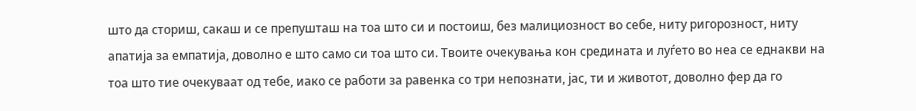што да сториш, сакаш и се препушташ на тоа што си и постоиш, без малициозност во себе, ниту ригорозност, ниту апатија за емпатија, доволно е што само си тоа што си. Твоите очекувања кон средината и луѓето во неа се еднакви на тоа што тие очекуваат од тебе, иако се работи за равенка со три непознати, јас, ти и животот, доволно фер да го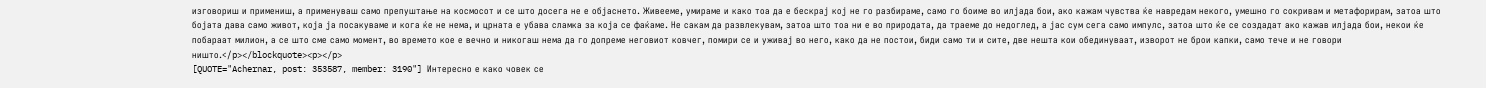изговориш и примениш, а применуваш само препуштање на космосот и се што досега не е објаснето. Живееме, умираме и како тоа да е бескрај кој не го разбираме, само го боиме во илјада бои, ако кажам чувства ќе навредам некого, умешно го сокривам и метафорирам, затоа што бојата дава само живот, која ја посакуваме и кога ќе не нема, и црната е убава сламка за која се фаќаме. Не сакам да развлекувам, затоа што тоа ни е во природата, да траеме до недоглед, а јас сум сега само импулс, затоа што ќе се создадат ако кажав илјада бои, некои ќе побараат милион, а се што сме само момент, во времето кое е вечно и никогаш нема да го допреме неговиот ковчег, помири се и уживај во него, како да не постои, биди само ти и сите, две нешта кои обединуваат, изворот не брои капки, само тече и не говори ништо.</p></blockquote><p></p>
[QUOTE="Achernar, post: 353587, member: 3190"] Интересно е како човек се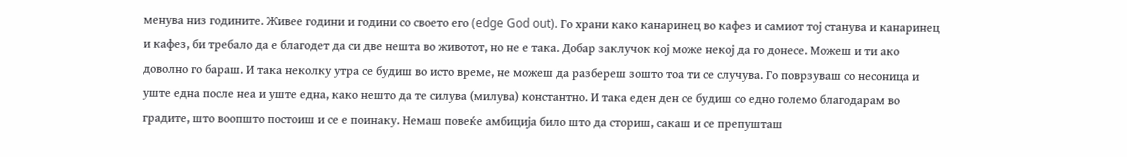менува низ годините. Живее години и години со своето его (edge God out). Го храни како канаринец во кафез и самиот тој станува и канаринец и кафез, би требало да е благодет да си две нешта во животот, но не е така. Добар заклучок кој може некој да го донесе. Можеш и ти ако доволно го бараш. И така неколку утра се будиш во исто време, не можеш да разбереш зошто тоа ти се случува. Го поврзуваш со несоница и уште една после неа и уште една, како нешто да те силува (милува) константно. И така еден ден се будиш со едно големо благодарам во градите, што воопшто постоиш и се е поинаку. Немаш повеќе амбиција било што да сториш, сакаш и се препушташ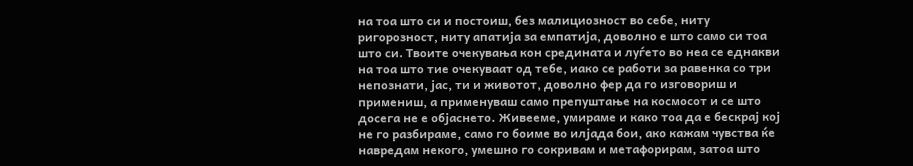на тоа што си и постоиш, без малициозност во себе, ниту ригорозност, ниту апатија за емпатија, доволно е што само си тоа што си. Твоите очекувања кон средината и луѓето во неа се еднакви на тоа што тие очекуваат од тебе, иако се работи за равенка со три непознати, јас, ти и животот, доволно фер да го изговориш и примениш, а применуваш само препуштање на космосот и се што досега не е објаснето. Живееме, умираме и како тоа да е бескрај кој не го разбираме, само го боиме во илјада бои, ако кажам чувства ќе навредам некого, умешно го сокривам и метафорирам, затоа што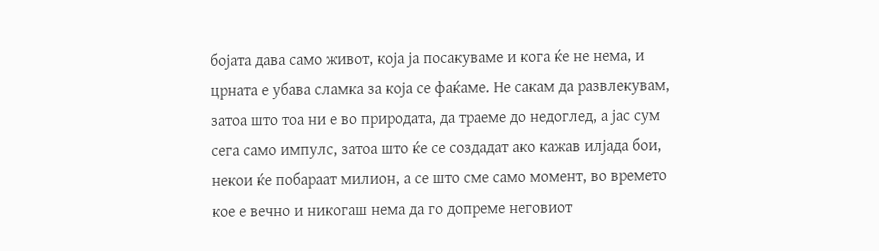бојата дава само живот, која ја посакуваме и кога ќе не нема, и црната е убава сламка за која се фаќаме. Не сакам да развлекувам, затоа што тоа ни е во природата, да траеме до недоглед, а јас сум сега само импулс, затоа што ќе се создадат ако кажав илјада бои, некои ќе побараат милион, а се што сме само момент, во времето кое е вечно и никогаш нема да го допреме неговиот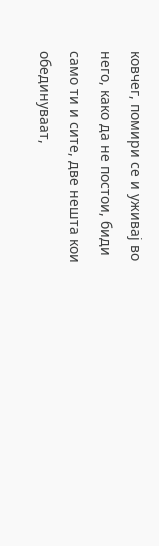ковчег, помири се и уживај во него, како да не постои, биди само ти и сите, две нешта кои обединуваат,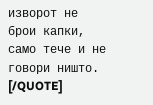изворот не брои капки, само тече и не говори ништо. [/QUOTE]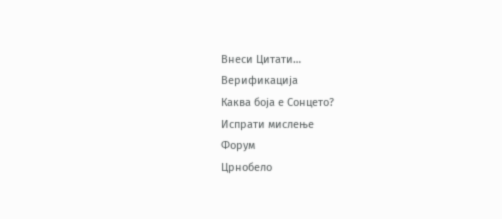Внеси Цитати…
Верификација
Каква боја е Сонцето?
Испрати мислење
Форум
Црнобело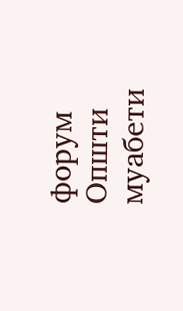форум
Општи муабети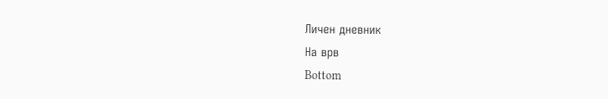Личен дневник
На врв
Bottom